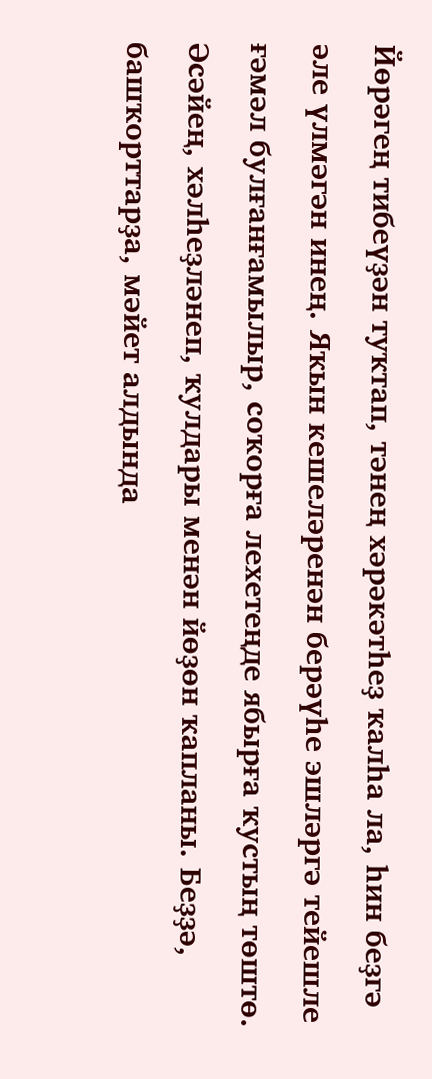Йөрәгең тибеүҙән туҡтап, тәнең хәрәкәтһеҙ ҡалһа ла, һин беҙгә әле үлмәгән инең. Яҡын кешеләренән берәүһе эшләргә тейешле ғәмәл булғанғамылыр, соҡорға лехетеңде ябырға ҡустың төштө. Әсәйең, хәлһеҙләнеп, ҡулдары менән йөҙөн ҡапланы. Беҙҙә, башҡорттарҙа, мәйет алдында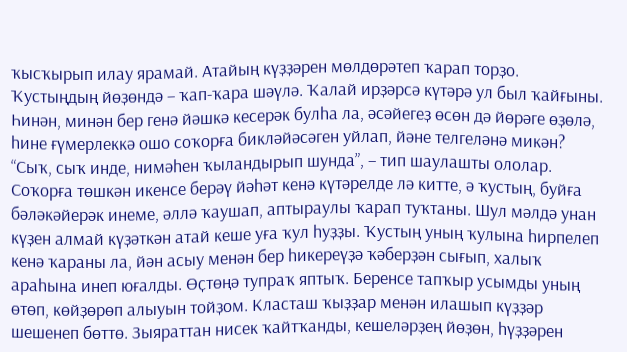ҡысҡырып илау ярамай. Атайың күҙҙәрен мөлдөрәтеп ҡарап торҙо. Ҡустыңдың йөҙөндә – ҡап-ҡара шәүлә. Ҡалай ирҙәрсә күтәрә ул был ҡайғыны. Һинән, минән бер генә йәшкә кесерәк булһа ла, әсәйегеҙ өсөн дә йөрәге өҙөлә, һине ғүмерлеккә ошо соҡорға бикләйәсәген уйлап, йәне телгеләнә микән? “Сыҡ, сыҡ инде, нимәһен ҡыландырып шунда”, – тип шаулашты ололар. Соҡорға төшкән икенсе берәү йәһәт кенә күтәрелде лә китте, ә ҡустың, буйға бәләкәйерәк инеме, әллә ҡаушап, аптыраулы ҡарап туҡтаны. Шул мәлдә унан күҙен алмай күҙәткән атай кеше уға ҡул һуҙҙы. Ҡустың уның ҡулына һирпелеп кенә ҡараны ла, йән асыу менән бер һикереүҙә ҡәберҙән сығып, халыҡ араһына инеп юғалды. Өҫтөңә тупраҡ яптыҡ. Беренсе тапҡыр усымды уның өтөп, көйҙөрөп алыуын тойҙом. Класташ ҡыҙҙар менән илашып күҙҙәр шешенеп бөттө. Зыяраттан нисек ҡайтҡанды, кешеләрҙең йөҙөн, һүҙҙәрен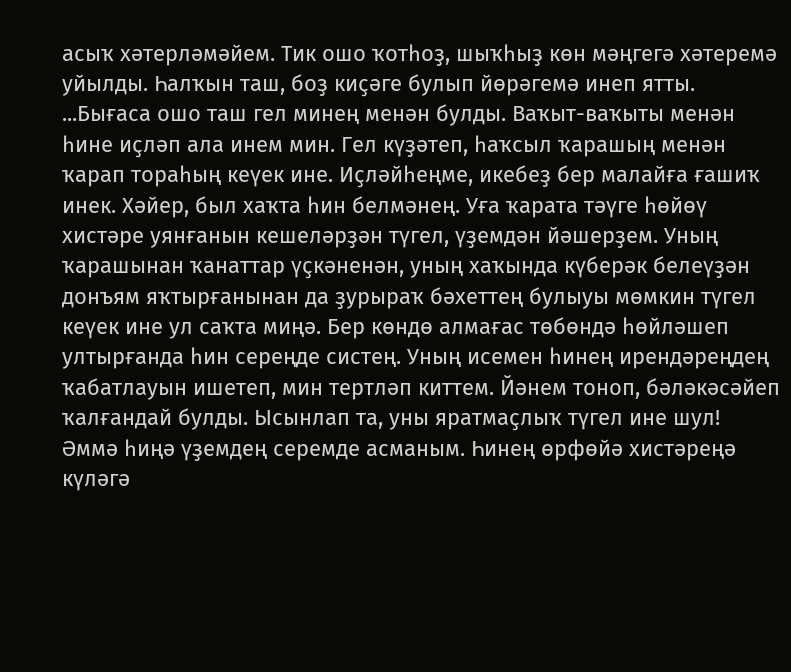асыҡ хәтерләмәйем. Тик ошо ҡотһоҙ, шыҡһыҙ көн мәңгегә хәтеремә уйылды. Һалҡын таш, боҙ киҫәге булып йөрәгемә инеп ятты. ...Бығаса ошо таш гел минең менән булды. Ваҡыт-ваҡыты менән һине иҫләп ала инем мин. Гел күҙәтеп, һаҡсыл ҡарашың менән ҡарап тораһың кеүек ине. Иҫләйһеңме, икебеҙ бер малайға ғашиҡ инек. Хәйер, был хаҡта һин белмәнең. Уға ҡарата тәүге һөйөү хистәре уянғанын кешеләрҙән түгел, үҙемдән йәшерҙем. Уның ҡарашынан ҡанаттар үҫкәненән, уның хаҡында күберәк белеүҙән донъям яҡтырғанынан да ҙурыраҡ бәхеттең булыуы мөмкин түгел кеүек ине ул саҡта миңә. Бер көндө алмағас төбөндә һөйләшеп ултырғанда һин сереңде систең. Уның исемен һинең ирендәреңдең ҡабатлауын ишетеп, мин тертләп киттем. Йәнем тоноп, бәләкәсәйеп ҡалғандай булды. Ысынлап та, уны яратмаҫлыҡ түгел ине шул! Әммә һиңә үҙемдең серемде асманым. Һинең өрфөйә хистәреңә күләгә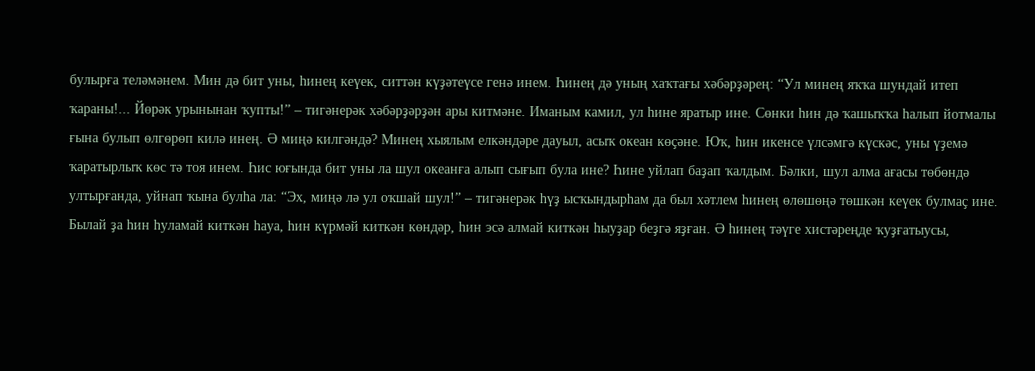булырға теләмәнем. Мин дә бит уны, һинең кеүек, ситтән күҙәтеүсе генә инем. Һинең дә уның хаҡтағы хәбәрҙәрең: “Ул минең яҡҡа шундай итеп ҡараны!... Йөрәк урынынан ҡупты!” – тигәнерәк хәбәрҙәрҙән ары китмәне. Иманым камил, ул һине яратыр ине. Сөнки һин дә ҡашыҡҡа һалып йотмалы ғына булып өлгөрөп килә инең. Ә миңә килгәндә? Минең хыялым елкәндәре дауыл, асыҡ океан көҫәне. Юҡ, һин икенсе үлсәмгә күскәс, уны үҙемә ҡаратырлыҡ көс тә тоя инем. Һис юғында бит уны ла шул океанға алып сығып була ине? Һине уйлап баҙап ҡалдым. Бәлки, шул алма ағасы төбөндә ултырғанда, уйнап ҡына булһа ла: “Эх, миңә лә ул оҡшай шул!” – тигәнерәк һүҙ ысҡындырһам да был хәтлем һинең өлөшөңә төшкән кеүек булмаҫ ине. Былай ҙа һин һуламай киткән һауа, һин күрмәй киткән көндәр, һин эсә алмай киткән һыуҙар беҙгә яҙған. Ә һинең тәүге хистәреңде ҡуҙғатыусы,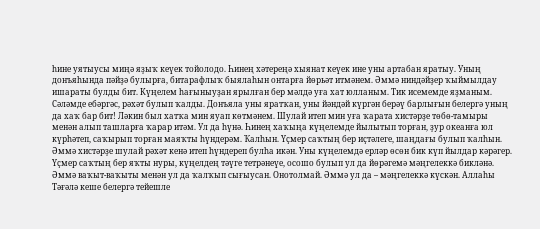һине уятыусы миңә яҙыҡ кеүек тойолодо. Һинең хәтереңә хыянат кеүек ине уны артабан яратыу. Уның донъяһында пәйҙә булырға, битарафлыҡ быялаһын онтарға йөрьәт итмәнем. Әммә ниндәйҙер ҡыймылдау ишараты булды бит. Күңелем һағыныуҙан ярылған бер мәлдә уға хат юлланым. Тик исемемде яҙманым. Сәләмде ебәргәс, рәхәт булып ҡалды. Донъяла уны яратҡан, уны йәндәй күргән берәү барлығын белергә уның да хаҡ бар бит! Ләкин был хатҡа мин яуап көтмәнем. Шулай итеп мин уға ҡарата хистәрҙе төбө-тамыры менән алып ташларға ҡарар итәм. Ул да һүнә. Һинең хаҡыңа күңелемде йылытып торған, ҙур океанға юл күрһәтеп, саҡырып торған маяҡты һүндерәм. Ҡалһын. Үҫмер саҡтың бер иҫтәлеге, шаңдағы булып ҡалһын. Әммә хистәрҙе шулай рәхәт кенә итеп һүндереп булһа икән. Уны күңелемдә ерләр өсөн бик күп йылдар кәрәгер. Үҫмер саҡтың бер яҡты нуры, күңелдең тәүге тетрәнеүе, осошо булып ул да йөрәгемә мәңгелеккә бикләнә. Әммә ваҡыт-ваҡыты менән ул да ҡалҡып сығыусан. Онотолмай. Әммә ул да – мәңгелеккә күскән. Аллаһы Тәғәлә кеше белергә тейешле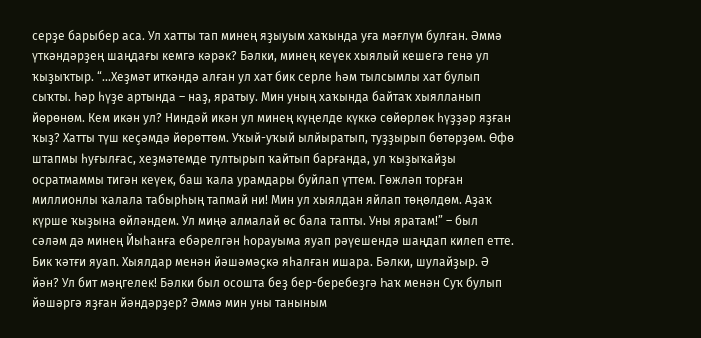серҙе барыбер аса. Ул хатты тап минең яҙыуым хаҡында уға мәғлүм булған. Әммә үткәндәрҙең шаңдағы кемгә кәрәк? Бәлки, минең кеүек хыялый кешегә генә ул ҡыҙыҡтыр. “...Хеҙмәт иткәндә алған ул хат бик серле һәм тылсымлы хат булып сыҡты. Һәр һүҙе артында – наҙ, яратыу. Мин уның хаҡында байтаҡ хыялланып йөрөнөм. Кем икән ул? Ниндәй икән ул минең күңелде күккә сөйөрлөк һүҙҙәр яҙған ҡыҙ? Хатты түш кеҫәмдә йөрөттөм. Уҡый-уҡый ылйыратып, туҙҙырып бөтөрҙөм. Өфө штапмы һуғылғас, хеҙмәтемде тултырып ҡайтып барғанда, ул ҡыҙыҡайҙы осратмаммы тигән кеүек, баш ҡала урамдары буйлап үттем. Гөжләп торған миллионлы ҡалала табырһың тапмай ни! Мин ул хыялдан яйлап төңөлдөм. Аҙаҡ күрше ҡыҙына өйләндем. Ул миңә алмалай өс бала тапты. Уны яратам!” – был сәләм дә минең Йыһанға ебәрелгән һорауыма яуап рәүешендә шаңдап килеп етте. Бик ҡәтғи яуап. Хыялдар менән йәшәмәҫкә яһалған ишара. Бәлки, шулайҙыр. Ә йән? Ул бит мәңгелек! Бәлки был осошта беҙ бер-беребеҙгә Һаҡ менән Суҡ булып йәшәргә яҙған йәндәрҙер? Әммә мин уны таныным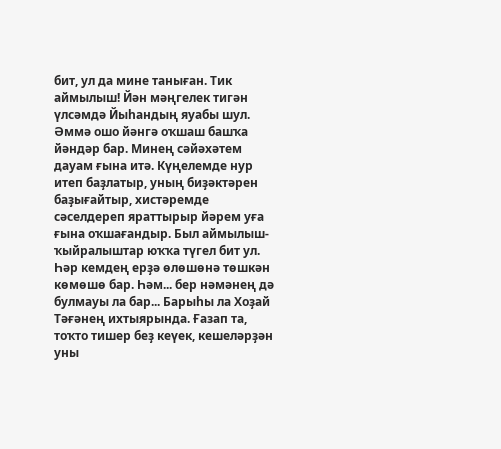бит, ул да мине таныған. Тик аймылыш! Йән мәңгелек тигән үлсәмдә Йыһандың яуабы шул. Әммә ошо йәнгә оҡшаш башҡа йәндәр бар. Минең сәйәхәтем дауам ғына итә. Күңелемде нур итеп баҙлатыр, уның биҙәктәрен баҙығайтыр, хистәремде сәселдереп яраттырыр йәрем уға ғына оҡшағандыр. Был аймылыш- ҡыйралыштар юҡҡа түгел бит ул. Һәр кемдең ерҙә өлөшөнә төшкән көмөшө бар. Һәм... бер нәмәнең дә булмауы ла бар... Барыһы ла Хоҙай Тәғәнең ихтыярында. Ғазап та, тоҡто тишер беҙ кеүек, кешеләрҙән уны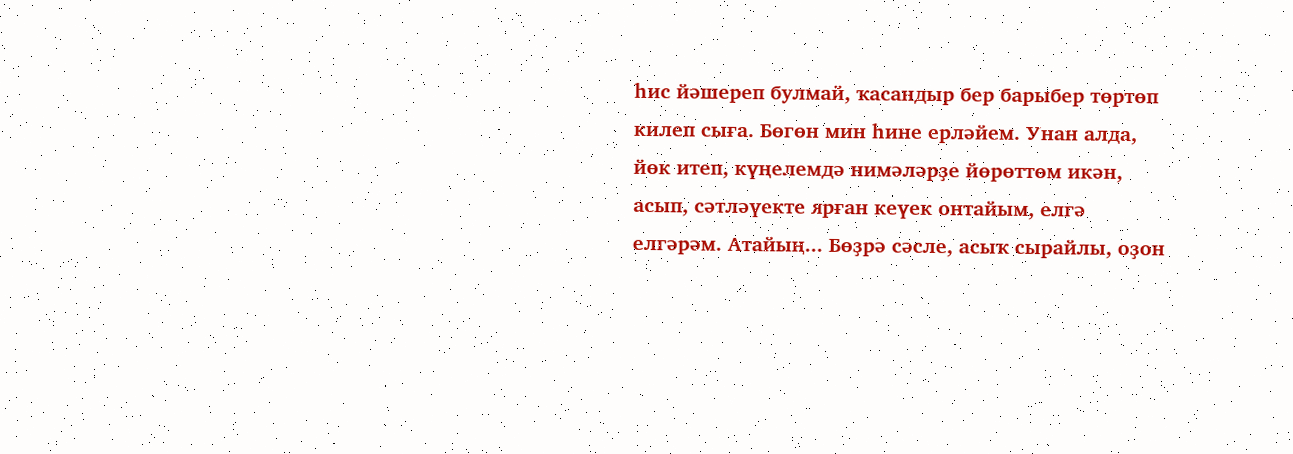һис йәшереп булмай, ҡасандыр бер барыбер төртөп килеп сыға. Бөгөн мин һине ерләйем. Унан алда, йөк итеп, күңелемдә нимәләрҙе йөрөттөм икән, асып, сәтләүекте ярған кеүек онтайым, елгә елгәрәм. Атайың... Бөҙрә сәсле, асыҡ сырайлы, оҙон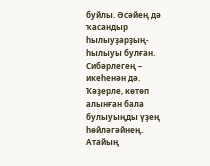буйлы. Әсәйең дә ҡасандыр һылыуҙарҙың-һылыуы булған. Сибәрлегең – икеһенән дә. Ҡәҙерле, көтөп алынған бала булыуыңды үҙең һөйләгәйнең. Атайың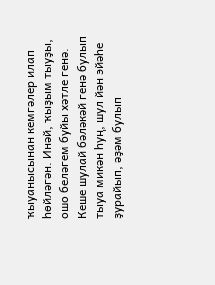ҡыуанысынан кемгәлер илап һөйләгән. Инәй, ҡыҙым тыуҙы, ошо беләгем буйы хәтле генә. Кеше шулай бәләкәй генә булып тыуа микән һуң, шул йән эйәһе ҙурайып, әҙәм булып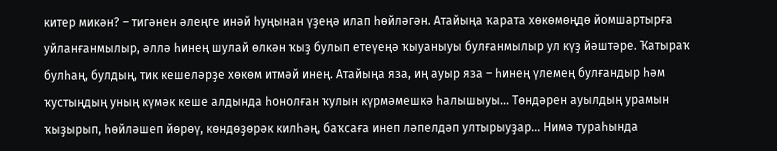китер микән? – тигәнен әлеңге инәй һуңынан үҙеңә илап һөйләгән. Атайыңа ҡарата хөкөмөңдө йомшартырға уйланғанмылыр, әллә һинең шулай өлкән ҡыҙ булып етеүеңә ҡыуаныуы булғанмылыр ул күҙ йәштәре. Ҡатыраҡ булһаң, булдың, тик кешеләрҙе хөкөм итмәй инең. Атайыңа яза, иң ауыр яза – һинең үлемең булғандыр һәм ҡустыңдың уның күмәк кеше алдында һонолған ҡулын күрмәмешкә һалышыуы... Төндәрен ауылдың урамын ҡыҙырып, һөйләшеп йөрөү, көндөҙөрәк килһәң, баҡсаға инеп ләпелдәп ултырыуҙар... Нимә тураһында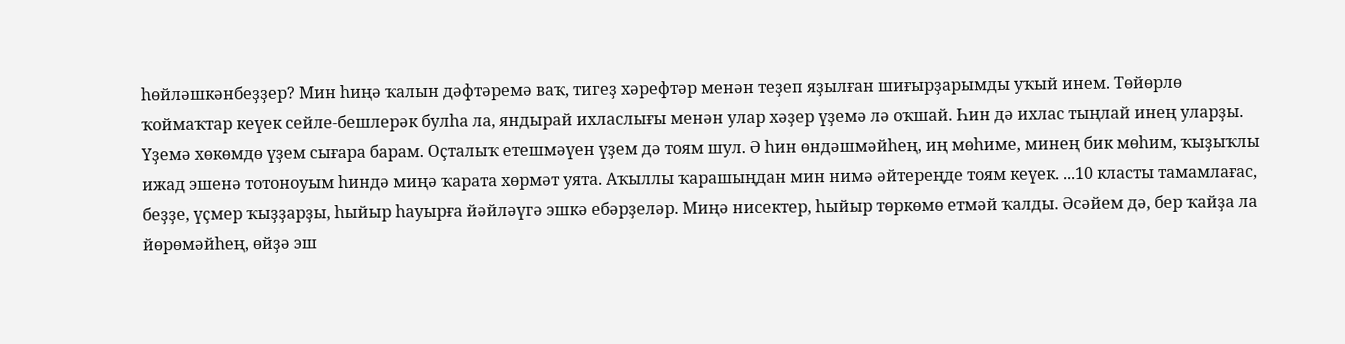һөйләшкәнбеҙҙер? Мин һиңә ҡалын дәфтәремә ваҡ, тигеҙ хәрефтәр менән теҙеп яҙылған шиғырҙарымды уҡый инем. Төйөрлө ҡоймаҡтар кеүек сейле-бешлерәк булһа ла, яндырай ихласлығы менән улар хәҙер үҙемә лә оҡшай. Һин дә ихлас тыңлай инең уларҙы. Үҙемә хөкөмдө үҙем сығара барам. Оҫталыҡ етешмәүен үҙем дә тоям шул. Ә һин өндәшмәйһең, иң мөһиме, минең бик мөһим, ҡыҙыҡлы ижад эшенә тотоноуым һиндә миңә ҡарата хөрмәт уята. Аҡыллы ҡарашыңдан мин нимә әйтереңде тоям кеүек. ...10 класты тамамлағас, беҙҙе, үҫмер ҡыҙҙарҙы, һыйыр һауырға йәйләүгә эшкә ебәрҙеләр. Миңә нисектер, һыйыр төркөмө етмәй ҡалды. Әсәйем дә, бер ҡайҙа ла йөрөмәйһең, өйҙә эш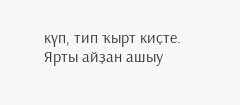күп, тип ҡырт киҫте. Ярты айҙан ашыу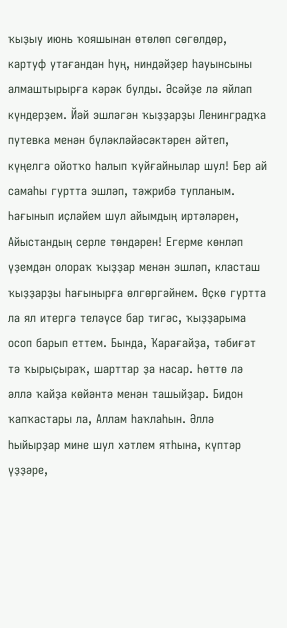ҡыҙыу июнь ҡояшынан өтөлөп сөгөлдөр, картуф утағандан һуң, ниндәйҙер һауынсыны алмаштырырға кәрәк булды. Әсәйҙе лә яйлап күндерҙем. Йәй эшләгән ҡыҙҙарҙы Ленинградҡа путевка менән бүләкләйәсәктәрен әйтеп, күңелгә ойотҡо һалып ҡуйғайнылар шул! Бер ай самаһы гуртта эшләп, тәжрибә тупланым. Һағынып иҫләйем шул айымдың иртәләрен, Айыстандың серле төндәрен! Егерме көнләп үҙемдән олораҡ ҡыҙҙар менән эшләп, класташ ҡыҙҙарҙы һағынырға өлгөргәйнем. Өҫкө гуртта ла ял итергә теләүсе бар тигәс, ҡыҙҙарыма осоп барып еттем. Бында, Ҡарағайҙа, тәбиғәт тә ҡырыҫыраҡ, шарттар ҙа насар. Һөттө лә әллә ҡайҙа көйәнтә менән ташыйҙар. Бидон ҡапҡастары ла, Аллам һаҡлаһын. Әллә һыйырҙар мине шул хәтлем ятһына, күптәр үҙҙәре,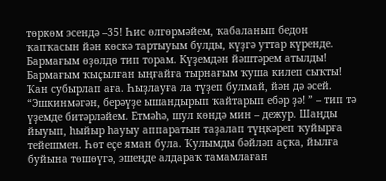төркөм эсендә –35! Һис өлгөрмәйем, ҡабаланып бедон ҡапҡасын йән көскә тартыуым булды, күҙгә уттар күренде. Бармағым өҙөлдө тип торам. Күҙемдән йәштәрем атылды! Бармағым ҡыҫылған ыңғайға тырнағым ҡуша килеп сыҡты! Ҡан субырлап аға. Һыҙлауға ла түҙеп булмай, йән дә әсей. “Эшкинмәгән, берәүҙе ышандырып ҡайтарып ебәр ҙә! ” – тип тә үҙемде битәрләйем. Етмәһә, шул көндә мин – дежур. Шаңды йыуып, һыйыр һауыу аппаратын таҙалап түңкәреп ҡуйырға тейешмен. Һөт еҫе яман була. Ҡулымды бәйләп аҫҡа, йылға буйына төшөүгә, эшеңде алдараҡ тамамлаған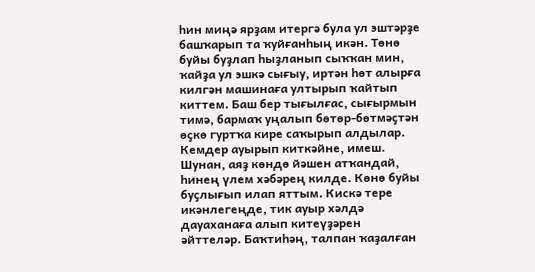һин миңә ярҙам итергә була ул эштәрҙе башҡарып та ҡуйғанһың икән. Төнө буйы буҙлап һыҙланып сыҡҡан мин, ҡайҙа ул эшкә сығыу, иртән һөт алырға килгән машинаға ултырып ҡайтып киттем. Баш бер тығылғас, сығырмын тимә, бармаҡ уңалып бөтөр-бөтмәҫтән өҫкө гуртҡа кире саҡырып алдылар. Кемдер ауырып киткәйне, имеш. Шунан, аяҙ көндө йәшен атҡандай, һинең үлем хәбәрең килде. Көнө буйы буҫлығып илап яттым. Кискә тере икәнлегеңде, тик ауыр хәлдә дауаханаға алып китеүҙәрен әйттеләр. Баҡтиһәң, талпан ҡаҙалған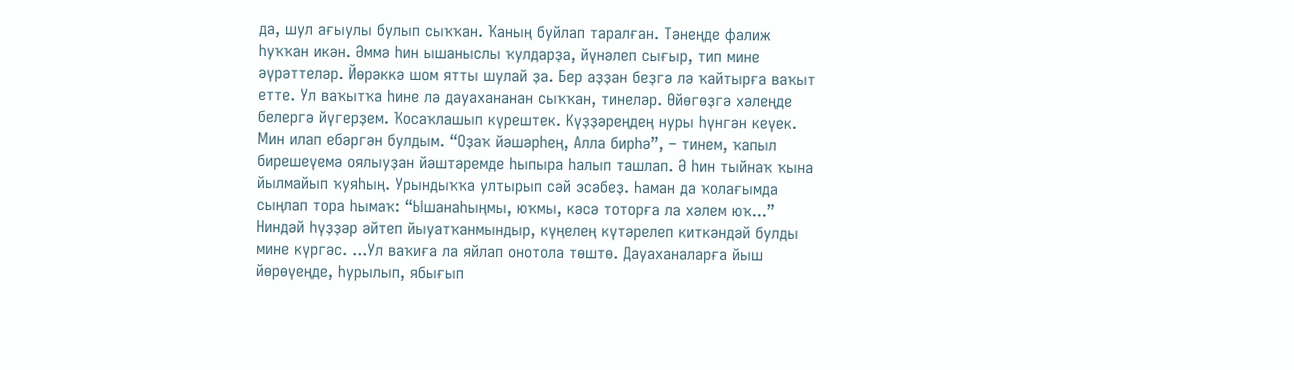да, шул ағыулы булып сыҡҡан. Ҡаның буйлап таралған. Тәнеңде фалиж һуҡҡан икән. Әммә һин ышаныслы ҡулдарҙа, йүнәлеп сығыр, тип мине әүрәттеләр. Йөрәккә шом ятты шулай ҙа. Бер аҙҙан беҙгә лә ҡайтырға ваҡыт етте. Ул ваҡытҡа һине лә дауахананан сыҡҡан, тинеләр. Өйөгөҙгә хәлеңде белергә йүгерҙем. Ҡосаҡлашып күрештек. Күҙҙәреңдең нуры һүнгән кеүек. Мин илап ебәргән булдым. “Оҙаҡ йәшәрһең, Алла бирһә”, – тинем, ҡапыл бирешеүемә оялыуҙан йәштәремде һыпыра һалып ташлап. Ә һин тыйнаҡ ҡына йылмайып ҡуяһың. Урындыҡҡа ултырып сәй эсәбеҙ. Һаман да ҡолағымда сыңлап тора һымаҡ: “Ышанаһыңмы, юҡмы, кәсә тоторға ла хәлем юҡ...” Ниндәй һүҙҙәр әйтеп йыуатҡанмындыр, күңелең күтәрелеп киткәндәй булды мине күргәс. ...Ул ваҡиға ла яйлап онотола төштө. Дауаханаларға йыш йөрөүеңде, һурылып, ябығып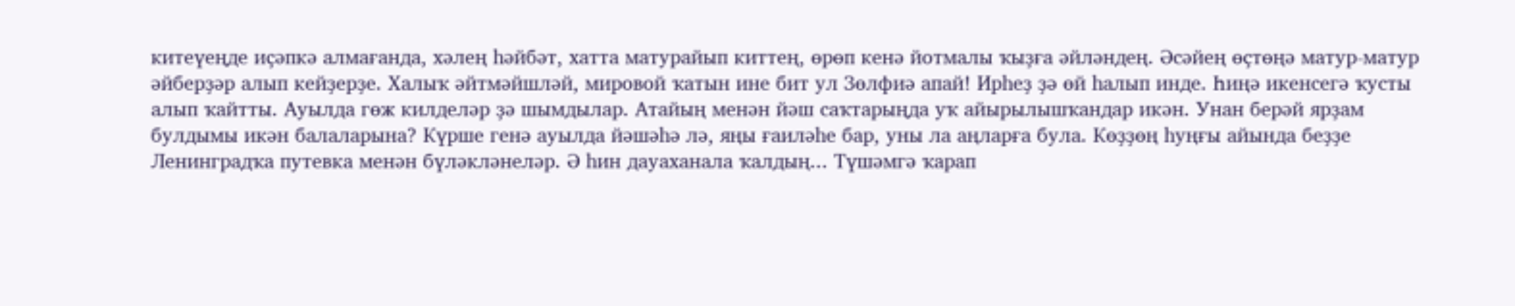китеүеңде иҫәпкә алмағанда, хәлең һәйбәт, хатта матурайып киттең, өрөп кенә йотмалы ҡыҙға әйләндең. Әсәйең өҫтөңә матур-матур әйберҙәр алып кейҙерҙе. Халыҡ әйтмәйшләй, мировой ҡатын ине бит ул Зөлфиә апай! Ирһеҙ ҙә өй һалып инде. Һиңә икенсегә ҡусты алып ҡайтты. Ауылда гөж килделәр ҙә шымдылар. Атайың менән йәш саҡтарыңда уҡ айырылышҡандар икән. Унан берәй ярҙам булдымы икән балаларына? Күрше генә ауылда йәшәһә лә, яңы ғаиләһе бар, уны ла аңларға була. Көҙҙөң һуңғы айында беҙҙе Ленинградҡа путевка менән бүләкләнеләр. Ә һин дауаханала ҡалдың... Түшәмгә ҡарап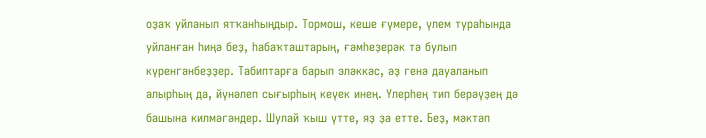оҙаҡ уйланып ятҡанһыңдыр. Тормош, кеше ғүмере, үлем тураһында уйланған һиңә беҙ, һабаҡташтарың, ғәмһеҙерәк тә булып күренгәнбеҙҙер. Табиптарға барып эләккәс, әҙ генә дауаланып алырһың да, йүнәлеп сығырһың кеүек инең. Үлерһең тип берәүҙең дә башына килмәгәндер. Шулай ҡыш үтте, яҙ ҙа етте. Беҙ, мәктәп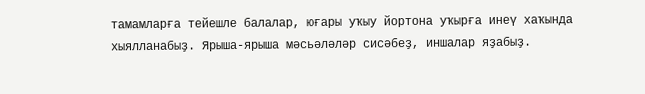тамамларға тейешле балалар, юғары уҡыу йортона уҡырға инеү хаҡында хыялланабыҙ. Ярыша-ярыша мәсьәләләр сисәбеҙ, иншалар яҙабыҙ.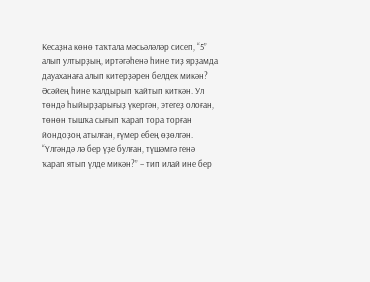Кесаҙна көнө таҡтала мәсьәләләр сисеп, “5” алып ултырҙың, иртәгәһенә һине тиҙ ярҙамда дауаханаға алып китерҙәрен белдек микән? Әсәйең һине ҡалдырып ҡайтып киткән. Ул төндә һыйырҙарығыҙ үкергән, этегеҙ олоған, төнөн тышҡа сығып ҡарап тора торған йондоҙоң атылған, ғүмер ебең өҙөлгән. “Үлгәндә лә бер үҙе булған, түшәмгә генә ҡарап ятып үлде микән?” – тип илай ине бер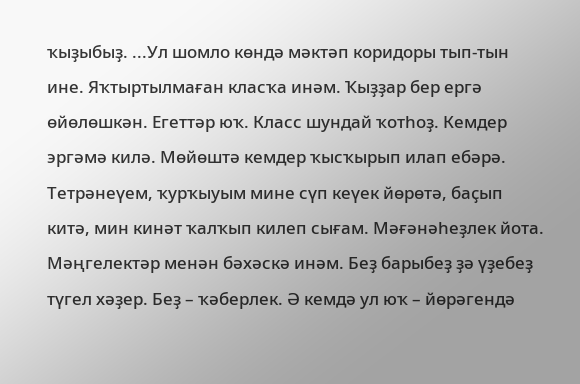ҡыҙыбыҙ. ...Ул шомло көндә мәктәп коридоры тып-тын ине. Яҡтыртылмаған класҡа инәм. Ҡыҙҙар бер ергә өйөлөшкән. Егеттәр юҡ. Класс шундай ҡотһоҙ. Кемдер эргәмә килә. Мөйөштә кемдер ҡысҡырып илап ебәрә. Тетрәнеүем, ҡурҡыуым мине сүп кеүек йөрөтә, баҫып китә, мин кинәт ҡалҡып килеп сығам. Мәғәнәһеҙлек йота. Мәңгелектәр менән бәхәскә инәм. Беҙ барыбеҙ ҙә үҙебеҙ түгел хәҙер. Беҙ – ҡәберлек. Ә кемдә ул юҡ – йөрәгендә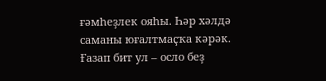ғәмһеҙлек ояһы. Һәр хәлдә саманы юғалтмаҫҡа кәрәк. Ғазап бит ул – осло беҙ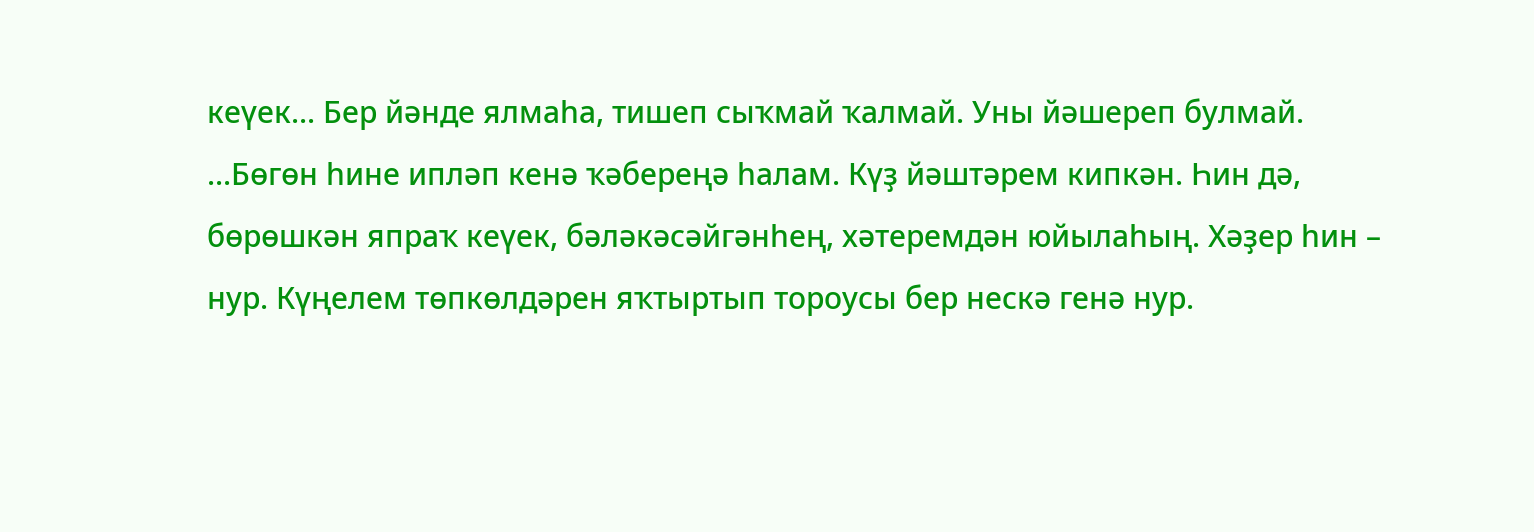кеүек... Бер йәнде ялмаһа, тишеп сыҡмай ҡалмай. Уны йәшереп булмай. ...Бөгөн һине ипләп кенә ҡәбереңә һалам. Күҙ йәштәрем кипкән. Һин дә, бөрөшкән япраҡ кеүек, бәләкәсәйгәнһең, хәтеремдән юйылаһың. Хәҙер һин – нур. Күңелем төпкөлдәрен яҡтыртып тороусы бер нескә генә нур.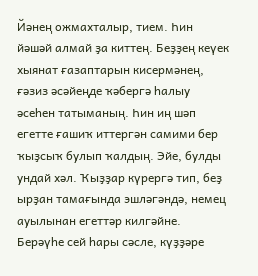Йәнең ожмахталыр, тием. Һин йәшәй алмай ҙа киттең. Беҙҙең кеүек хыянат ғазаптарын кисермәнең, ғәзиз әсәйеңде ҡәбергә һалыу әсеһен татыманың. Һин иң шәп егетте ғашиҡ иттергән самими бер ҡыҙсыҡ булып ҡалдың. Эйе, булды ундай хәл. Ҡыҙҙар күрергә тип, беҙ ырҙан тамағында эшләгәндә, немец ауылынан егеттәр килгәйне. Берәүһе сей һары сәсле, күҙҙәре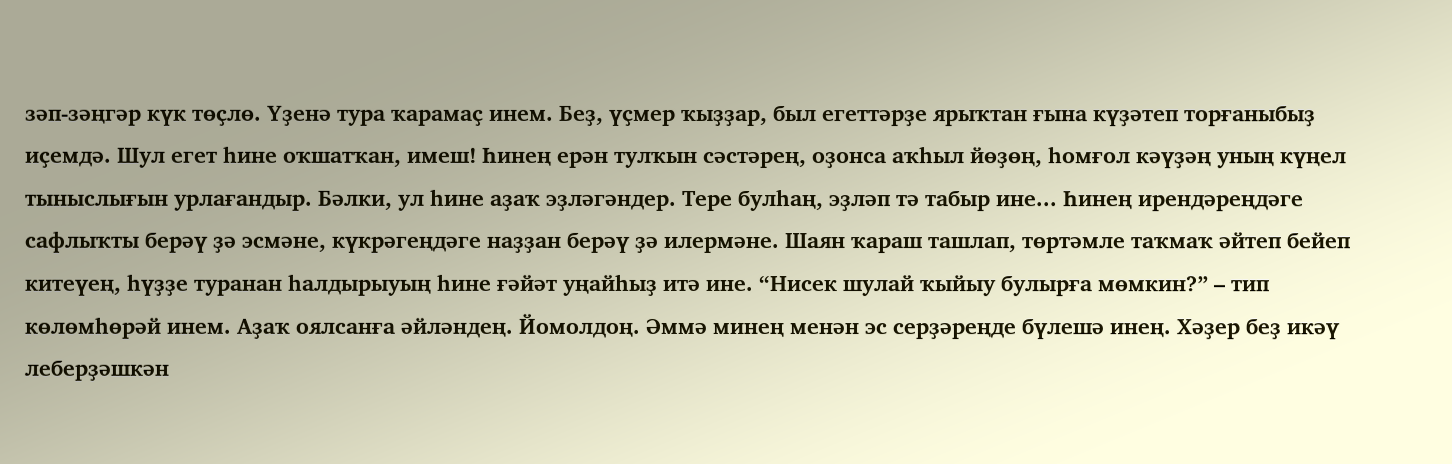зәп-зәңгәр күк төҫлө. Үҙенә тура ҡарамаҫ инем. Беҙ, үҫмер ҡыҙҙар, был егеттәрҙе ярыҡтан ғына күҙәтеп торғаныбыҙ иҫемдә. Шул егет һине оҡшатҡан, имеш! Һинең ерән тулҡын сәстәрең, оҙонса аҡһыл йөҙөң, һомғол кәүҙәң уның күңел тыныслығын урлағандыр. Бәлки, ул һине аҙаҡ эҙләгәндер. Тере булһаң, эҙләп тә табыр ине... Һинең ирендәреңдәге сафлыҡты берәү ҙә эсмәне, күкрәгеңдәге наҙҙан берәү ҙә илермәне. Шаян ҡараш ташлап, төртәмле таҡмаҡ әйтеп бейеп китеүең, һүҙҙе туранан һалдырыуың һине ғәйәт уңайһыҙ итә ине. “Нисек шулай ҡыйыу булырға мөмкин?” – тип көлөмһөрәй инем. Аҙаҡ оялсанға әйләндең. Йомолдоң. Әммә минең менән эс серҙәреңде бүлешә инең. Хәҙер беҙ икәү леберҙәшкән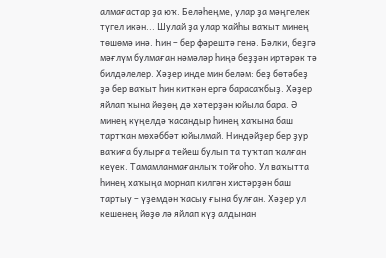алмағастар ҙа юҡ. Беләһеңме, улар ҙа мәңгелек түгел икән... Шулай ҙа улар ҡайһы ваҡыт минең төшөмә инә. Һин – бер фәрештә генә. Бәлки, беҙгә мәғлүм булмаған нәмәләр һиңә беҙҙән иртәрәк тә билдәлелер. Хәҙер инде мин беләм: беҙ бөтәбеҙ ҙә бер ваҡыт һин киткән ергә барасаҡбыҙ. Хәҙер яйлап ҡына йөҙөң дә хәтерҙән юйыла бара. Ә минең күңелдә ҡасандыр һинең хаҡына баш тартҡан мөхәббәт юйылмай. Ниндәйҙер бер ҙур ваҡиға булырға тейеш булып та туҡтап ҡалған кеүек. Тамамланмағанлыҡ тойғоһо. Ул ваҡытта һинең хаҡыңа морнап килгән хистәрҙән баш тартыу – үҙемдән ҡасыу ғына булған. Хәҙер ул кешенең йөҙө лә яйлап күҙ алдынан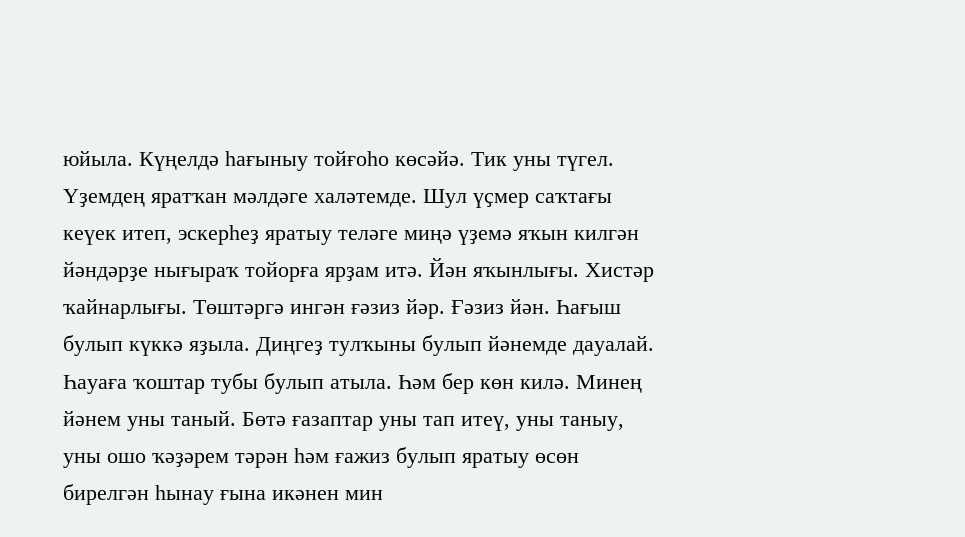юйыла. Күңелдә һағыныу тойғоһо көсәйә. Тик уны түгел. Үҙемдең яратҡан мәлдәге халәтемде. Шул үҫмер саҡтағы кеүек итеп, эскерһеҙ яратыу теләге миңә үҙемә яҡын килгән йәндәрҙе нығыраҡ тойорға ярҙам итә. Йән яҡынлығы. Хистәр ҡайнарлығы. Төштәргә ингән ғәзиз йәр. Ғәзиз йән. Һағыш булып күккә яҙыла. Диңгеҙ тулҡыны булып йәнемде дауалай. Һауаға ҡоштар тубы булып атыла. Һәм бер көн килә. Минең йәнем уны таный. Бөтә ғазаптар уны тап итеү, уны таныу, уны ошо ҡәҙәрем тәрән һәм ғажиз булып яратыу өсөн бирелгән һынау ғына икәнен мин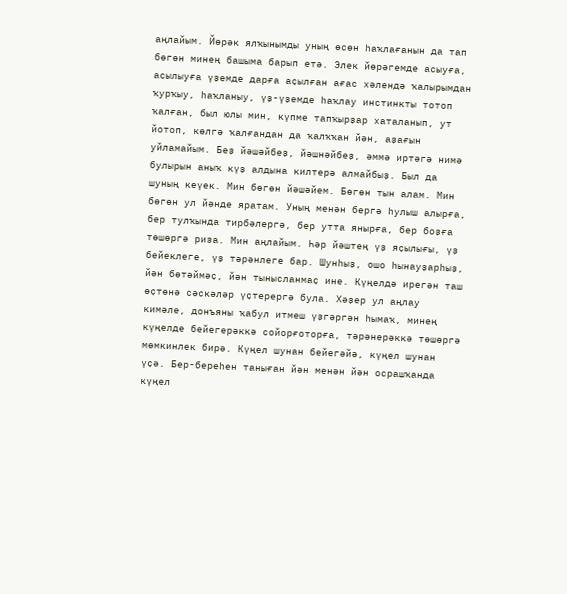аңлайым. Йөрәк ялҡынымды уның өсөн һаҡлағанын да тап бөгөн минең башыма барып етә. Элек йөрәгемде асыуға, асылыуға үҙемде дарға аҫылған ағас хәлендә ҡалырымдан ҡурҡыу, һаҡланыу, үҙ-үҙемде һаҡлау инстинкты тотоп ҡалған, был юлы мин, күпме тапҡырҙар хаталанып, ут йотоп, көлгә ҡалғандан да ҡалҡҡан йән, аҙағын уйламайым. Беҙ йәшәйбеҙ, йәшнәйбеҙ, әммә иртәгә нимә булырын аныҡ күҙ алдына килтерә алмайбыҙ. Был да шуның кеүек. Мин бөгөн йәшәйем. Бөгөн тын алам. Мин бөгөн ул йәнде яратам. Уның менән бергә һулыш алырға, бер тулҡында тирбәлергә, бер утта янырға, бер боҙға төшөргә риза. Мин аңлайым. Һәр йәштең үҙ яҫылығы, үҙ бейеклеге, үҙ тәрәнлеге бар. Шунһыҙ, ошо һынауҙарһыҙ, йән бөтәймәҫ, йән тынысланмаҫ ине. Күңелдә ирегән таш өҫтөнә сәскәләр үҫтерергә була. Хәҙер ул аңлау кимәле, донъяны ҡабул итмеш үҙгәргән һымаҡ, минең күңелде бейегерәккә сойорғоторға, тәрәнерәккә төшөргә мөмкинлек бирә. Күңел шунан бейегәйә, күңел шунан үҫә. Бер-береһен таныған йән менән йән осрашҡанда күңел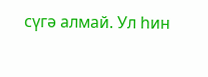сүгә алмай. Ул һин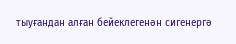тыуғандан алған бейеклегенән сигенергә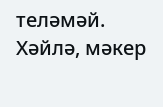теләмәй. Хәйлә, мәкер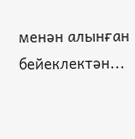менән алынған бейеклектән...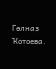Гөлназ Ҡотоева.